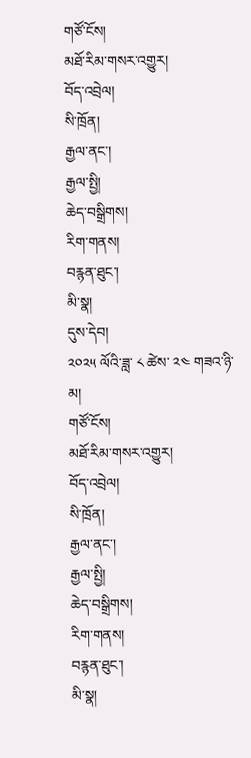གཙོ་ངོས།
མཐོ་རིམ་གསར་འགྱུར།
བོད་འབྲེལ།
སི་ཁྲོན།
རྒྱལ་ནང་།
རྒྱལ་སྤྱི།
ཆེད་བསྒྲིགས།
རིག་གནས།
བརྙན་ཐུང་།
མི་སྣ།
དུས་དེབ།
༢༠༢༥ ལོའི་ཟླ་ ༨ ཚེས་ ༢༤ གཟའ་ཉི་མ།
གཙོ་ངོས།
མཐོ་རིམ་གསར་འགྱུར།
བོད་འབྲེལ།
སི་ཁྲོན།
རྒྱལ་ནང་།
རྒྱལ་སྤྱི།
ཆེད་བསྒྲིགས།
རིག་གནས།
བརྙན་ཐུང་།
མི་སྣ།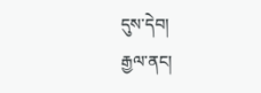དུས་དེབ།
རྒྱལ་ནང།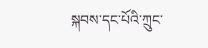སྐབས་དང་པོའི་ཀྲུང་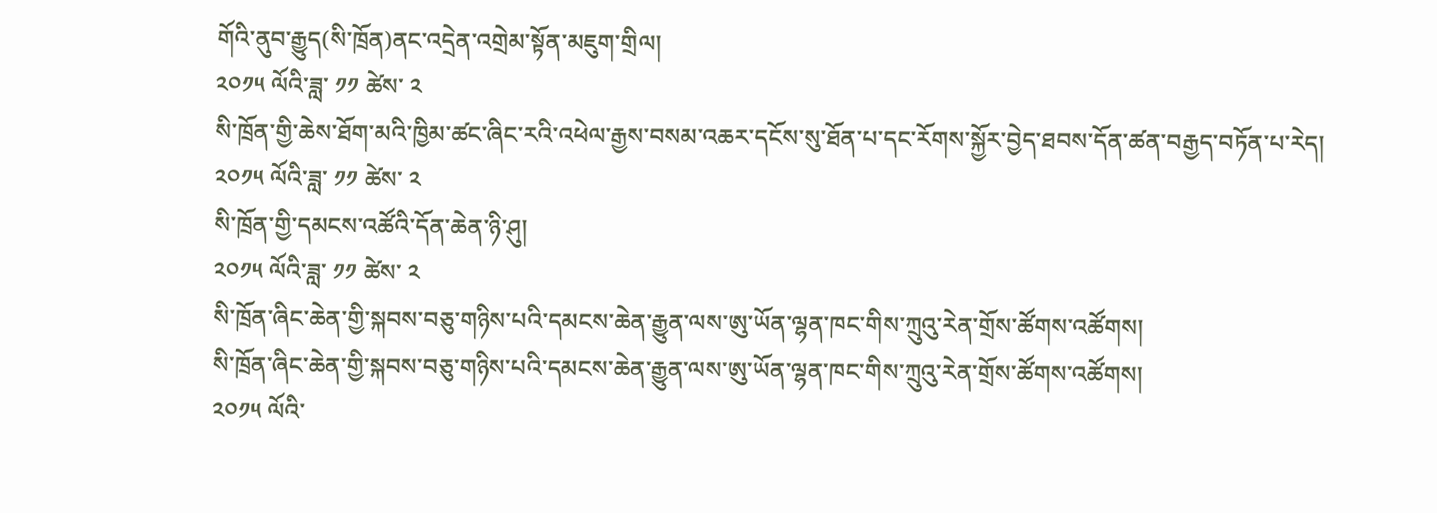གོའི་ནུབ་རྒྱུད(སི་ཁྲོན)ནང་འདྲེན་འགྲེམ་སྟོན་མཇུག་གྲིལ།
༢༠༡༥ ལོའི་ཟླ་ ༡༡ ཚེས་ ༢
སི་ཁྲོན་གྱི་ཆེས་ཐོག་མའི་ཁྱིམ་ཚང་ཞིང་རའི་འཕེལ་རྒྱས་བསམ་འཆར་དངོས་སུ་ཐོན་པ་དང་རོགས་སྐྱོར་བྱེད་ཐབས་དོན་ཚན་བརྒྱད་བཏོན་པ་རེད།
༢༠༡༥ ལོའི་ཟླ་ ༡༡ ཚེས་ ༢
སི་ཁྲོན་གྱི་དམངས་འཚོའི་དོན་ཆེན་ཉི་ཤུ།
༢༠༡༥ ལོའི་ཟླ་ ༡༡ ཚེས་ ༢
སི་ཁྲོན་ཞིང་ཆེན་གྱི་སྐབས་བཅུ་གཉིས་པའི་དམངས་ཆེན་རྒྱུན་ལས་ཨུ་ཡོན་ལྷན་ཁང་གིས་ཀྲུའུ་རེན་གྲོས་ཚོགས་འཚོགས།
སི་ཁྲོན་ཞིང་ཆེན་གྱི་སྐབས་བཅུ་གཉིས་པའི་དམངས་ཆེན་རྒྱུན་ལས་ཨུ་ཡོན་ལྷན་ཁང་གིས་ཀྲུའུ་རེན་གྲོས་ཚོགས་འཚོགས།
༢༠༡༥ ལོའི་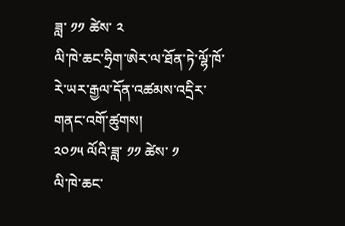ཟླ་ ༡༡ ཚེས་ ༢
ལི་ཁེ་ཆང་ཧྲིག་ཨེར་ལ་ཐོན་ཏེ་ལྷོ་ཁོ་རེ་ཡར་རྒྱལ་དོན་འཚམས་འདྲིར་གནང་འགོ་ཚུགས།
༢༠༡༥ ལོའི་ཟླ་ ༡༡ ཚེས་ ༡
ལི་ཁེ་ཆང་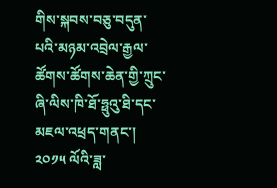གིས་སྐབས་བཅུ་བདུན་པའི་མཉམ་འབྲེལ་རྒྱལ་ཚོགས་ཚོགས་ཆེན་གྱི་ཀྲུང་ཞི་ལིས་ཁི་ཐོ་ཧྥུའུ་ཐི་དང་མཇལ་འཕྲད་གནང་།
༢༠༡༥ ལོའི་ཟླ་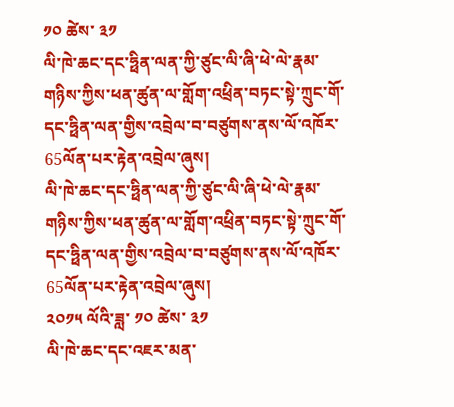༡༠ ཚེས་ ༣༡
ལི་ཁེ་ཆང་དང་ཧྥིན་ལན་ཀྱི་ཙུང་ལི་ཞི་ཕེ་ལེ་རྣམ་གཉིས་ཀྱིས་ཕན་ཚུན་ལ་གློག་འཕྲིན་བཏང་སྟེ་ཀྲུང་གོ་དང་ཧྥིན་ལན་གྱིས་འབྲེལ་བ་བཙུགས་ནས་ལོ་འཁོར་65ལོན་པར་རྟེན་འབྲེལ་ཞུས།
ལི་ཁེ་ཆང་དང་ཧྥིན་ལན་ཀྱི་ཙུང་ལི་ཞི་ཕེ་ལེ་རྣམ་གཉིས་ཀྱིས་ཕན་ཚུན་ལ་གློག་འཕྲིན་བཏང་སྟེ་ཀྲུང་གོ་དང་ཧྥིན་ལན་གྱིས་འབྲེལ་བ་བཙུགས་ནས་ལོ་འཁོར་65ལོན་པར་རྟེན་འབྲེལ་ཞུས།
༢༠༡༥ ལོའི་ཟླ་ ༡༠ ཚེས་ ༣༡
ལི་ཁེ་ཆང་དང་འཇར་མན་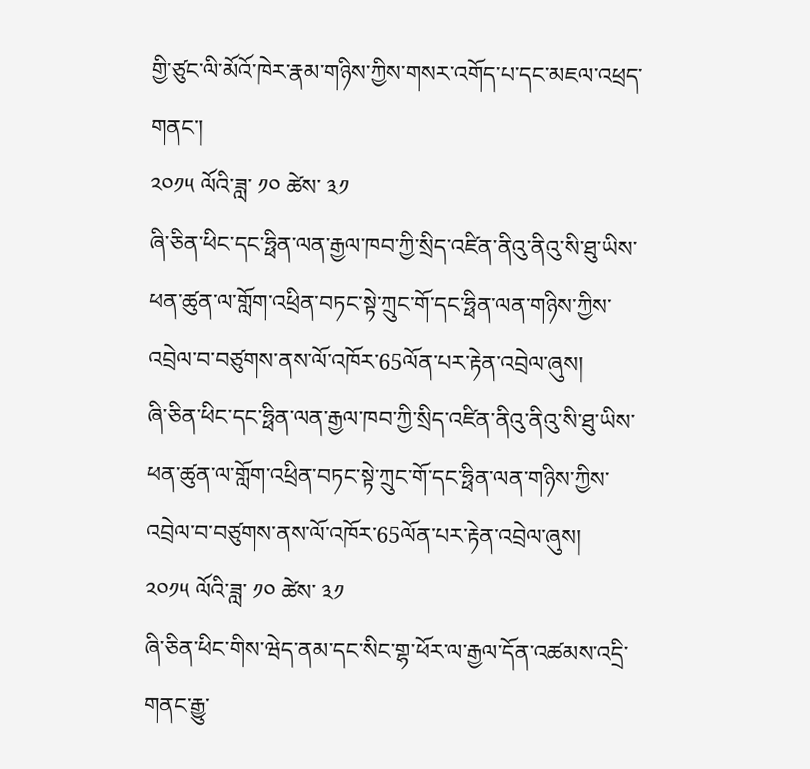གྱི་ཙུང་ལི་མོའོ་ཁེར་རྣམ་གཉིས་ཀྱིས་གསར་འགོད་པ་དང་མཇལ་འཕྲད་གནང་།
༢༠༡༥ ལོའི་ཟླ་ ༡༠ ཚེས་ ༣༡
ཞི་ཅིན་ཕིང་དང་ཧྥིན་ལན་རྒྱལ་ཁབ་ཀྱི་སྲིད་འཛིན་ནིའུ་ནིའུ་སི་ཐུ་ཡིས་ཕན་ཚུན་ལ་གློག་འཕྲིན་བཏང་སྟེ་ཀྲུང་གོ་དང་ཧྥིན་ལན་གཉིས་ཀྱིས་འབྲེལ་བ་བཙུགས་ནས་ལོ་འཁོར་65ལོན་པར་རྟེན་འབྲེལ་ཞུས།
ཞི་ཅིན་ཕིང་དང་ཧྥིན་ལན་རྒྱལ་ཁབ་ཀྱི་སྲིད་འཛིན་ནིའུ་ནིའུ་སི་ཐུ་ཡིས་ཕན་ཚུན་ལ་གློག་འཕྲིན་བཏང་སྟེ་ཀྲུང་གོ་དང་ཧྥིན་ལན་གཉིས་ཀྱིས་འབྲེལ་བ་བཙུགས་ནས་ལོ་འཁོར་65ལོན་པར་རྟེན་འབྲེལ་ཞུས།
༢༠༡༥ ལོའི་ཟླ་ ༡༠ ཚེས་ ༣༡
ཞི་ཅིན་ཕིང་གིས་ཝེད་ནམ་དང་སིང་གྷ་ཕོར་ལ་རྒྱལ་དོན་འཚམས་འདྲི་གནང་རྒྱུ་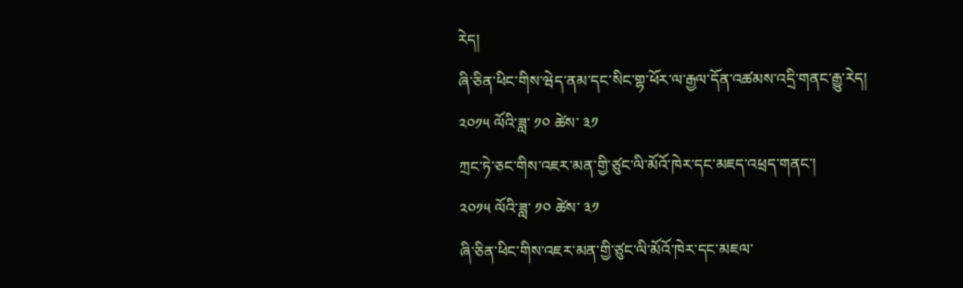རེད།
ཞི་ཅིན་ཕིང་གིས་ཝེད་ནམ་དང་སིང་གྷ་ཕོར་ལ་རྒྱལ་དོན་འཚམས་འདྲི་གནང་རྒྱུ་རེད།
༢༠༡༥ ལོའི་ཟླ་ ༡༠ ཚེས་ ༣༡
ཀྲང་ཏེ་ཅང་གིས་འཇར་མན་གྱི་ཙུང་ལི་མོའོ་ཁེར་དང་མཇད་འཕྲད་གནང་།
༢༠༡༥ ལོའི་ཟླ་ ༡༠ ཚེས་ ༣༡
ཞི་ཅིན་ཕིང་གིས་འཇར་མན་གྱི་ཙུང་ལི་མོའོ་ཁེར་དང་མཇལ་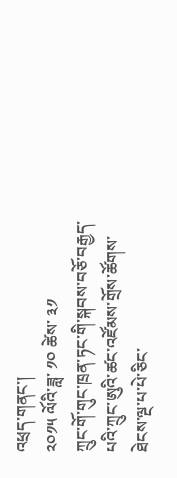འཕྲད་གནང་།
༢༠༡༥ ལོའི་ཟླ་ ༡༠ ཚེས་ ༣༡
ཀྲུང་གོ་གུང་ཁྲན་ཏང་གི་སྐབས་བཅོ་བརྒྱད་པའི་ཀྲུང་ཨུའི་ཚང་འཛོམས་གྲོས་ཚོགས་ཐེངས་ལྔ་པ་པེ་ཅིང་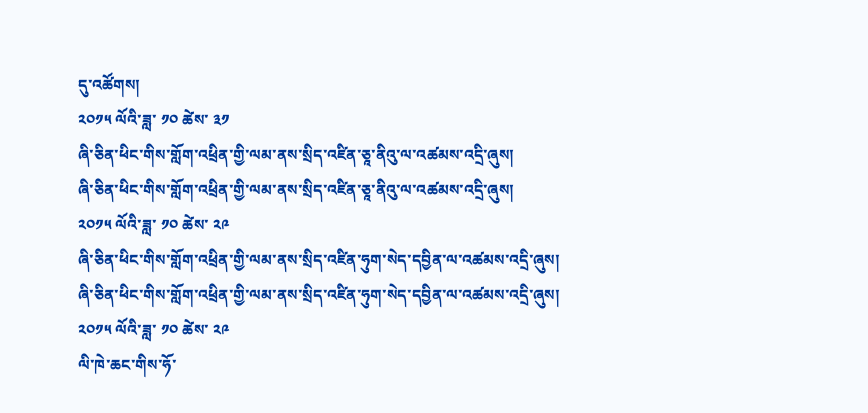དུ་འཚོགས།
༢༠༡༥ ལོའི་ཟླ་ ༡༠ ཚེས་ ༣༡
ཞི་ཅིན་ཕིང་གིས་གློག་འཕྲིན་གྱི་ལམ་ནས་སྲིད་འཛིན་ཅཱ་ནིའུ་ལ་འཚམས་འདྲི་ཞུས།
ཞི་ཅིན་ཕིང་གིས་གློག་འཕྲིན་གྱི་ལམ་ནས་སྲིད་འཛིན་ཅཱ་ནིའུ་ལ་འཚམས་འདྲི་ཞུས།
༢༠༡༥ ལོའི་ཟླ་ ༡༠ ཚེས་ ༢༩
ཞི་ཅིན་ཕིང་གིས་གློག་འཕྲིན་གྱི་ལམ་ནས་སྲིད་འཛིན་ཧུག་སེད་དབྱིན་ལ་འཚམས་འདྲི་ཞུས།
ཞི་ཅིན་ཕིང་གིས་གློག་འཕྲིན་གྱི་ལམ་ནས་སྲིད་འཛིན་ཧུག་སེད་དབྱིན་ལ་འཚམས་འདྲི་ཞུས།
༢༠༡༥ ལོའི་ཟླ་ ༡༠ ཚེས་ ༢༩
ལི་ཁེ་ཆང་གིས་ཧོ་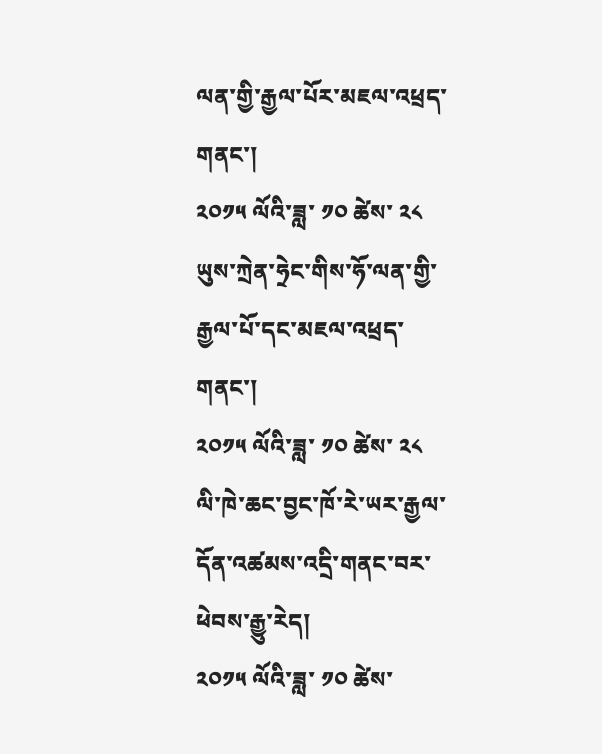ལན་གྱི་རྒྱལ་པོར་མཇལ་འཕྲད་གནང་།
༢༠༡༥ ལོའི་ཟླ་ ༡༠ ཚེས་ ༢༨
ཡུས་ཀྲེན་ཧྲེང་གིས་ཧོ་ལན་གྱི་རྒྱལ་པོ་དང་མཇལ་འཕྲད་གནང་།
༢༠༡༥ ལོའི་ཟླ་ ༡༠ ཚེས་ ༢༨
ལི་ཁེ་ཆང་བྱང་ཁོ་རེ་ཡར་རྒྱལ་དོན་འཚམས་འདྲི་གནང་བར་ཕེབས་རྒྱུ་རེད།
༢༠༡༥ ལོའི་ཟླ་ ༡༠ ཚེས་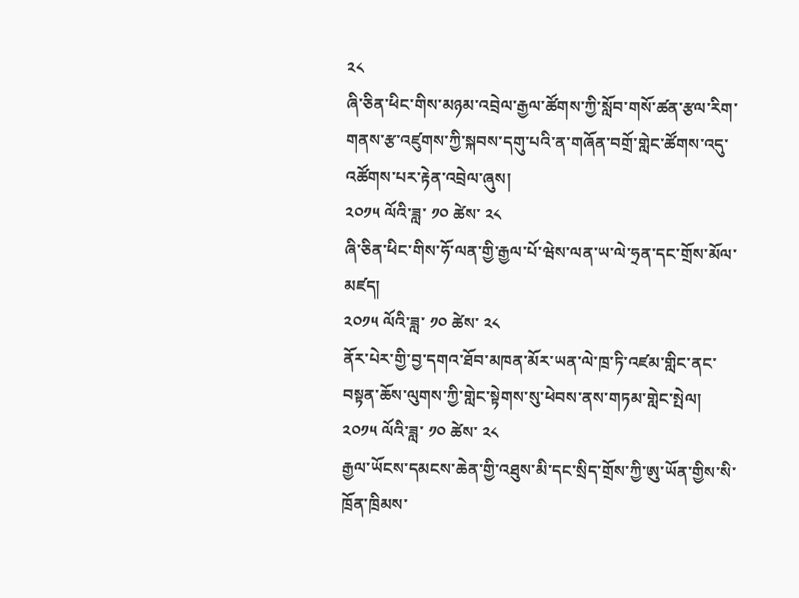༢༨
ཞི་ཅིན་ཕིང་གིས་མཉམ་འབྲེལ་རྒྱལ་ཚོགས་ཀྱི་སློབ་གསོ་ཚན་རྩལ་རིག་གནས་རྩ་འཛུགས་ཀྱི་སྐབས་དགུ་པའི་ན་གཞོན་བགྲོ་གླེང་ཚོགས་འདུ་འཚོགས་པར་རྟེན་འབྲེལ་ཞུས།
༢༠༡༥ ལོའི་ཟླ་ ༡༠ ཚེས་ ༢༨
ཞི་ཅིན་ཕིང་གིས་ཧོ་ལན་གྱི་རྒྱལ་པོ་ཝེས་ལན་ཡ་ལེ་ཧྲན་དང་གྲོས་མོལ་མཛད།
༢༠༡༥ ལོའི་ཟླ་ ༡༠ ཚེས་ ༢༨
ནོར་པེར་གྱི་བྱ་དགའ་ཐོབ་མཁན་མོར་ཡན་ལེ་ཁྲ་ཏི་འཛམ་གླིང་ནང་བསྟན་ཆོས་ལུགས་ཀྱི་གླེང་སྟེགས་སུ་ཕེབས་ནས་གཏམ་གླེང་སྤེལ།
༢༠༡༥ ལོའི་ཟླ་ ༡༠ ཚེས་ ༢༨
རྒྱལ་ཡོངས་དམངས་ཆེན་གྱི་འཐུས་མི་དང་སྲིད་གྲོས་ཀྱི་ཨུ་ཡོན་གྱིས་སི་ཁྲོན་ཁྲིམས་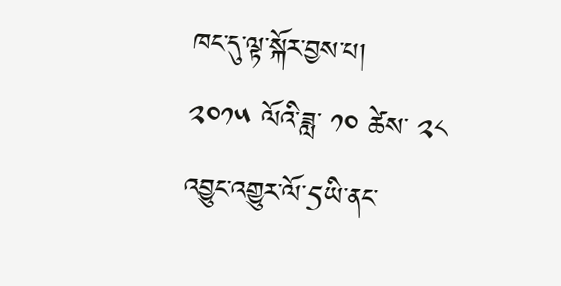ཁང་དུ་ལྟ་སྐོར་བྱས་པ།
༢༠༡༥ ལོའི་ཟླ་ ༡༠ ཚེས་ ༢༨
འབྱུང་འགྱུར་ལོ་5ཡི་ནང་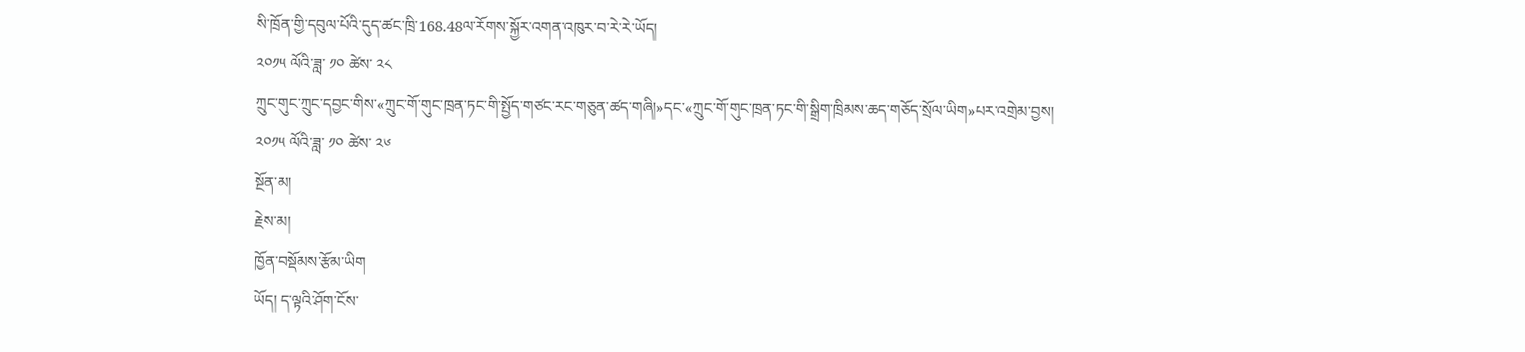སི་ཁྲོན་གྱི་དབུལ་པོའི་དུད་ཚང་ཁྲི་168.48ལ་རོགས་སྐྱོར་འགན་འཁུར་བ་རེ་རེ་ཡོད།
༢༠༡༥ ལོའི་ཟླ་ ༡༠ ཚེས་ ༢༨
ཀྲུང་གུང་ཀྲུང་དབྱང་གིས་«ཀྲུང་གོ་གུང་ཁྲན་ཏང་གི་སྤྱོད་གཙང་རང་གཅུན་ཚད་གཞི།»དང་«ཀྲུང་གོ་གུང་ཁྲན་ཏང་གི་སྒྲིག་ཁྲིམས་ཆད་གཅོད་སྲོལ་ཡིག»པར་འགྲེམ་བྱས།
༢༠༡༥ ལོའི་ཟླ་ ༡༠ ཚེས་ ༢༦
སྔོན་མ།
རྗེས་མ།
ཁྱོན་བསྡོམས་རྩོམ་ཡིག
ཡོད། ད་ལྟའི་ཤོག་ངོས་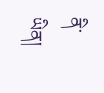ནི་
ཡིན།